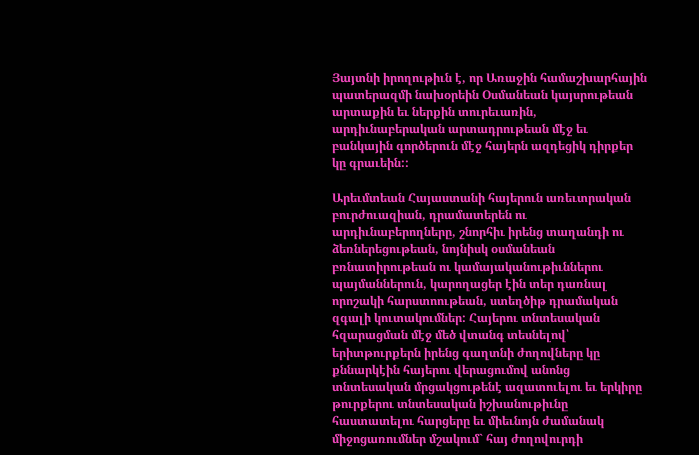Յայտնի իրողութիւն է, որ Առաջին համաշխարհային պատերազմի նախօրեին Օսմանեան կայսրութեան արտաքին եւ ներքին տուրեւառին, արդիւնաբերական արտադրութեան մէջ եւ բանկային գործերուն մէջ հայերն ազդեցիկ դիրքեր կը գրաւեին::

Արեւմտեան Հայաստանի հայերուն առեւտրական բուրժուազիան, դրամատերեն ու արդիւնաբերողները, շնորհիւ իրենց տաղանդի ու ձեռներեցութեան, նոյնիսկ օսմանեան բռնատիրութեան ու կամայականութիւններու պայմաններուն, կարողացեր էին տեր դառնալ որոշակի հարստոութեան, ստեղծիթ դրամական զգալի կուտակումներ: Հայերու տնտեսական հզարացման մէջ մեծ վտանգ տեսնելով՝ երիտթուրքերն իրենց գաղտնի ժողովները կը քննարկէին հայերու վերացումով անոնց տնտեսական մրցակցութենէ ազատուելու եւ երկիրը թուրքերու տնտեսական իշխանութիւնը հաստատելու հարցերը եւ միեւնոյն ժամանակ միջոցառումներ մշակում` հայ ժողովուրդի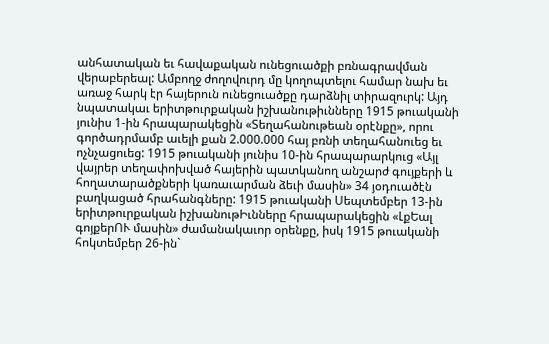անհատական եւ հավաքական ունեցուածքի բռնագրավման վերաբերեալ: Ամբողջ ժողովուրդ մը կողոպտելու համար նախ եւ առաջ հարկ էր հայերուն ունեցուածքը դարձնիլ տիրազուրկ: Այդ նպատակաւ երիտթուրքական իշխանութիւնները 1915 թուականի յունիս 1-ին հրապարակեցին «Տեղահանութեան օրէնքը», որու գործադրմամբ աւելի քան 2.000.000 հայ բռնի տեղահանուեց եւ ոչնչացուեց: 1915 թուականի յունիս 10-ին հրապարարկուց «Այլ վայրեր տեղափոխված հայերին պատկանող անշարժ գույքերի և հողատարածքների կառաւարման ձեւի մասին» 34 յօդուածէն բաղկացած հրահանգները: 1915 թուականի Սեպտեմբեր 13-ին երիտթուրքական իշխանութԻւնները հրապարակեցին «ԼքԵալ գոյքերՈՒ մասին» ժամանակաւոր օրենքը, իսկ 1915 թուականի հոկտեմբեր 26-ին`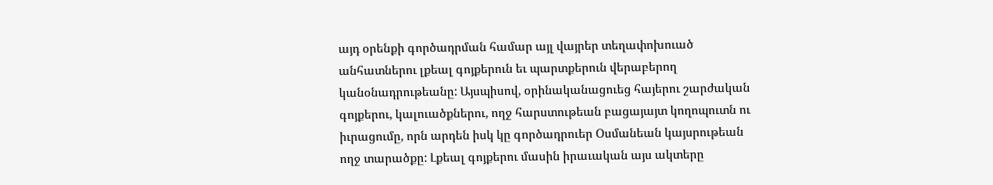այդ օրենքի գործադրման համար այլ վայրեր տեղափոխուած անհատներու լքեալ գոյքերուն եւ պարտքերուն վերաբերող կանօնադրութեանը: Այսպիսով, օրինականացուեց հայերու շարժական գոյքերու, կալուածքներու, ողջ հարստութեան բացայայտ կողոպուտն ու իւրացումը, որն արդեն իսկ կը գործադրուեր Օսմանեան կայսրութեան ողջ տարածքը: Լքեալ գոյքերու մասին իրաւական այս ակտերը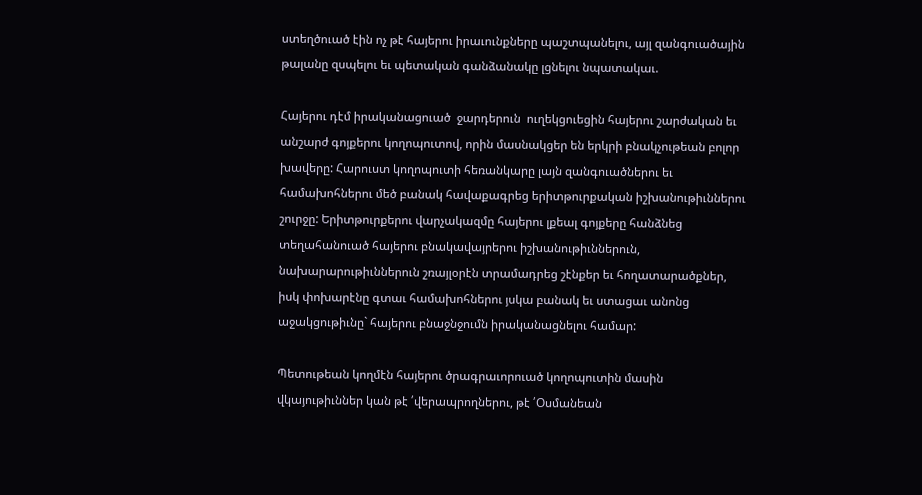ստեղծուած էին ոչ թէ հայերու իրաւունքները պաշտպանելու, այլ զանգուածային թալանը զսպելու եւ պետական գանձանակը լցնելու նպատակաւ.

Հայերու դէմ իրականացուած  ջարդերուն  ուղեկցուեցին հայերու շարժական եւ անշարժ գոյքերու կողոպուտով, որին մասնակցեր են երկրի բնակչութեան բոլոր խավերը: Հարուստ կողոպուտի հեռանկարը լայն զանգուածներու եւ համախոհներու մեծ բանակ հավաքագրեց երիտթուրքական իշխանութիւններու շուրջը: Երիտթուրքերու վարչակազմը հայերու լքեալ գոյքերը հանձնեց տեղահանուած հայերու բնակավայրերու իշխանութիւններուն, նախարարութիւններուն շռայլօրէն տրամադրեց շէնքեր եւ հողատարածքներ, իսկ փոխարէնը գտաւ համախոհներու յսկա բանակ եւ ստացաւ անոնց աջակցութիւնը` հայերու բնաջնջումն իրականացնելու համար:

Պետութեան կողմէն հայերու ծրագրաւորուած կողոպուտին մասին վկայութիւններ կան թէ ՛վերապրողներու, թէ ՛Օսմանեան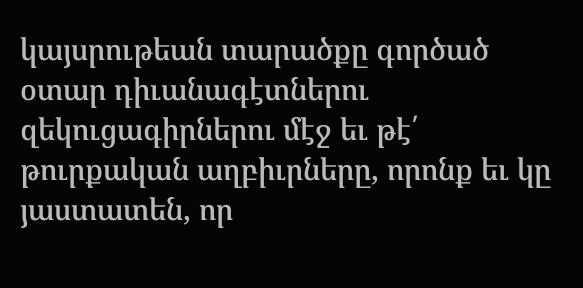կայսրութեան տարածքը գործած օտար դիւանագէտներու զեկուցագիրներու մէջ եւ թէ՛ թուրքական աղբիւրները, որոնք եւ կը յաստատեն, որ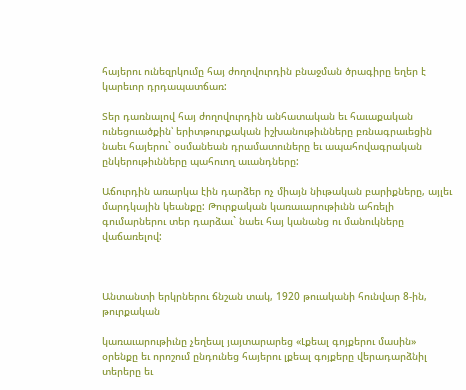հայերու ունեզրկումը հայ ժողովուրդին բնաջման ծրագիրը եղեր է կարեւոր դրդապատճառ:

Տեր դառնալով հայ ժողովուրդին անհատական եւ հաւաքական ունեցուածքին՝ երիտթուրքական իշխանութիւնները բռնագրաւեցին նաեւ հայերու` օսմանեան դրամատուները եւ ապահովագրական ընկերութիւնները պահուող աւանդները:

Աճուրդին առարկա էին դարձեր ոչ միայն նիւթական բարիքները, այլեւ մարդկային կեանքը: Թուրքական կառաւարութիւնն ահռելի գումարներու տեր դարձաւ` նաեւ հայ կանանց ու մանուկները վաճառելով:



Անտանտի երկրներու ճնշան տակ, 1920 թուականի հունվար 8-ին, թուրքական

կառաւարութիւնը չեղեալ յայտարարեց «Լքեալ գոյքերու մասին» օրենքը եւ որոշում ընդունեց հայերու լքեալ գոյքերը վերադարձնիլ տերերը եւ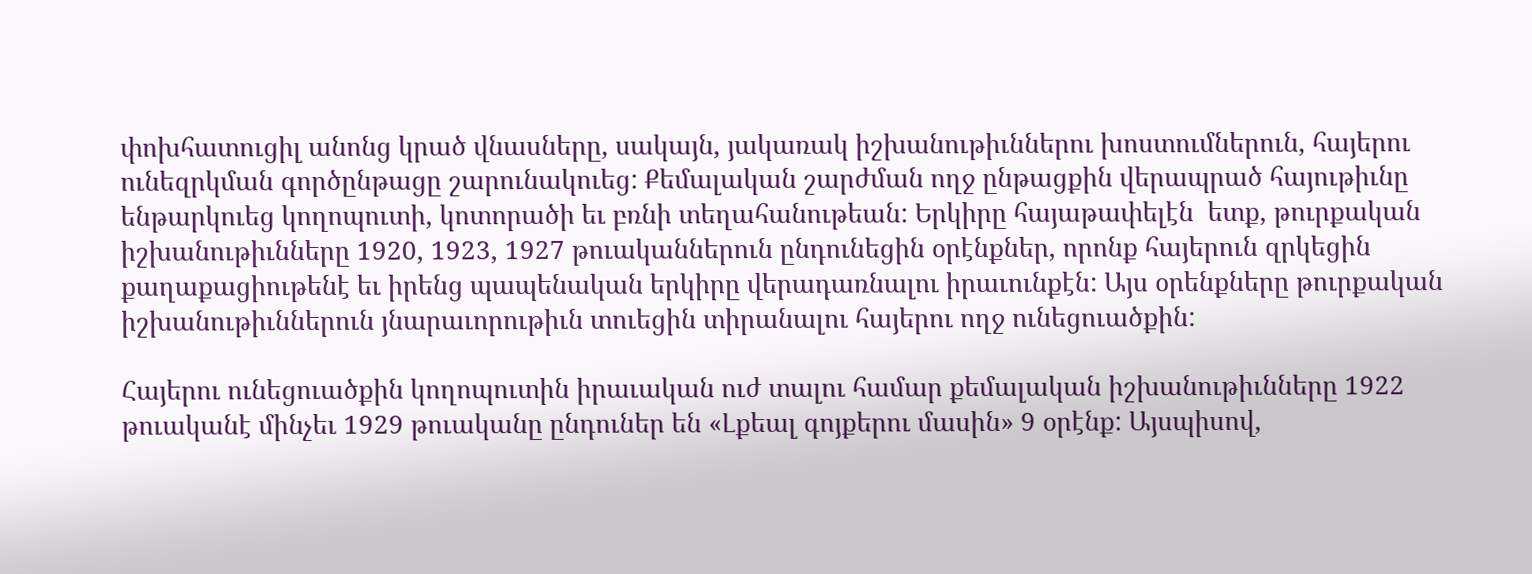փոխհատուցիլ անոնց կրած վնասները, սակայն, յակառակ իշխանութիւններու խոստումներուն, հայերու ունեզրկման գործընթացը շարունակուեց: Քեմալական շարժման ողջ ընթացքին վերապրած հայութիւնը ենթարկուեց կողոպուտի, կոտորածի եւ բռնի տեղահանութեան: Երկիրը հայաթափելէն  ետք, թուրքական իշխանութիւնները 1920, 1923, 1927 թուականներուն ընդունեցին օրէնքներ, որոնք հայերուն զրկեցին քաղաքացիութենէ եւ իրենց պապենական երկիրը վերադառնալու իրաւունքէն: Այս օրենքները թուրքական իշխանութիւններուն յնարաւորութիւն տուեցին տիրանալու հայերու ողջ ունեցուածքին:

Հայերու ունեցուածքին կողոպուտին իրաւական ուժ տալու համար քեմալական իշխանութիւնները 1922 թուականէ մինչեւ 1929 թուականը ընդուներ են «Լքեալ գոյքերու մասին» 9 օրէնք: Այսպիսով,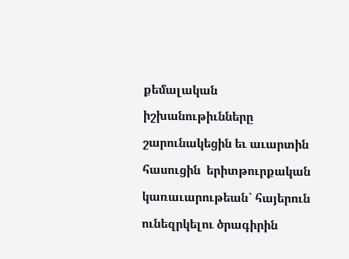քեմալական իշխանութիւնները շարունակեցին եւ աւարտին հասուցին  երիտթուրքական կառաւարութեան` հայերուն ունեզրկելու ծրագիրին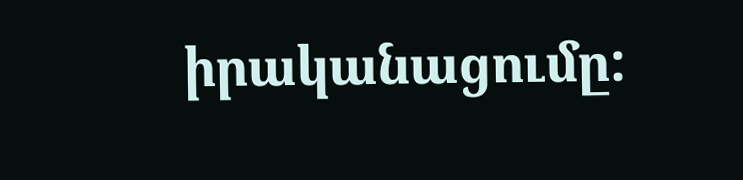իրականացումը: